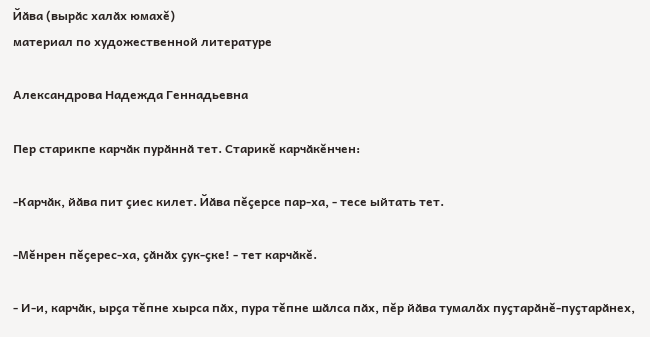Йӑва (вырӑс халӑх юмахĕ)
материал по художественной литературе

Александрова Надежда Геннадьевна

Пер старикпе карчӑк пурӑннӑ тет. Старикĕ карчӑкĕнчен:

-Карчӑк, йӑва пит ҫиес килет. Йӑва пĕҫерсе пар-ха, - тесе ыйтать тет.

-Мĕнрен пĕҫерес-ха, ҫӑнӑх ҫук-ҫке! - тет карчӑкĕ.

- И-и, карчӑк, ырҫа тĕпне хырса пӑх, пура тĕпне шӑлса пӑх, пĕр йӑва тумалӑх пуҫтарӑнĕ-пуҫтарӑнех,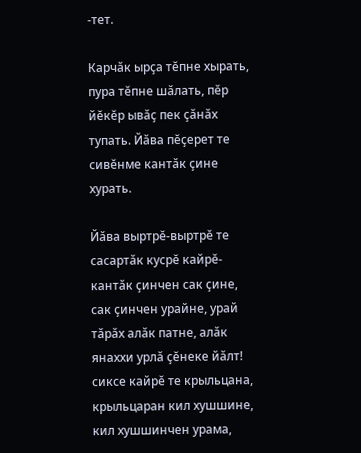-тет.

Карчӑк ырҫа тĕпне хырать, пура тĕпне шӑлать, пĕр йĕкĕр ывӑҫ пек ҫӑнӑх тупать. Йӑва пĕҫерет те сивĕнме кантӑк ҫине хурать.

Йӑва выртрĕ-выртрĕ те сасартӑк кусрĕ кайрĕ- кантӑк ҫинчен сак ҫине, сак ҫинчен урайне, урай тӑрӑх алӑк патне, алӑк янаххи урлӑ ҫĕнеке йӑлт! сиксе кайрĕ те крыльцана, крыльцаран кил хушшине, кил хушшинчен урама,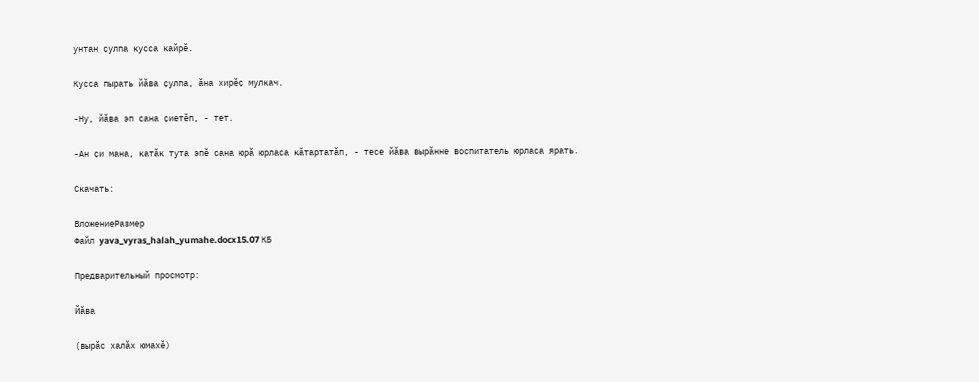унтан ҫулпа кусса кайрĕ.

Кусса пырать йӑва ҫулпа, ӑна хирĕҫ мулкач.

-Ну, йӑва эп сана ҫиетĕп, - тет.

-Ан ҫи мана, катӑк тута эпĕ сана юрӑ юрласа кӑтартатӑп, - тесе йӑва вырӑнне воспитатель юрласа ярать.

Скачать:

ВложениеРазмер
Файл yava_vyras_halah_yumahe.docx15.07 КБ

Предварительный просмотр:

Йӑва

(вырӑс халӑх юмахĕ)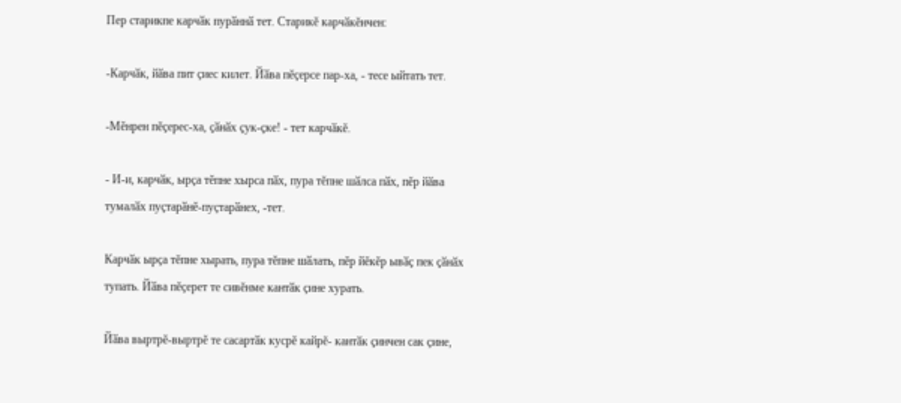Пер старикпе карчӑк пурӑннӑ тет. Старикĕ карчӑкĕнчен:

-Карчӑк, йӑва пит ҫиес килет. Йӑва пĕҫерсе пар-ха, - тесе ыйтать тет.

-Мĕнрен пĕҫерес-ха, ҫӑнӑх ҫук-ҫке! - тет карчӑкĕ.

- И-и, карчӑк, ырҫа тĕпне хырса пӑх, пура тĕпне шӑлса пӑх, пĕр йӑва тумалӑх пуҫтарӑнĕ-пуҫтарӑнех, -тет.

Карчӑк ырҫа тĕпне хырать, пура тĕпне шӑлать, пĕр йĕкĕр ывӑҫ пек ҫӑнӑх тупать. Йӑва пĕҫерет те сивĕнме кантӑк ҫине хурать.

Йӑва выртрĕ-выртрĕ те сасартӑк кусрĕ кайрĕ- кантӑк ҫинчен сак ҫине,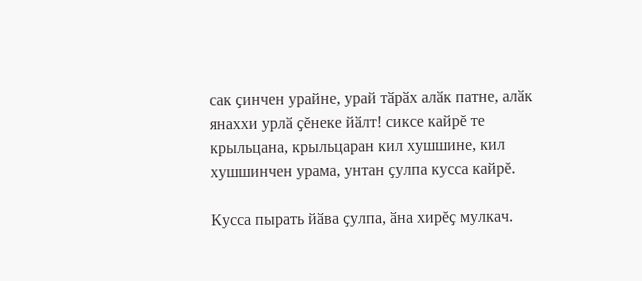сак ҫинчен урайне, урай тӑрӑх алӑк патне, алӑк янаххи урлӑ ҫĕнеке йӑлт! сиксе кайрĕ те крыльцана, крыльцаран кил хушшине, кил хушшинчен урама, унтан ҫулпа кусса кайрĕ.

Кусса пырать йӑва ҫулпа, ӑна хирĕҫ мулкач.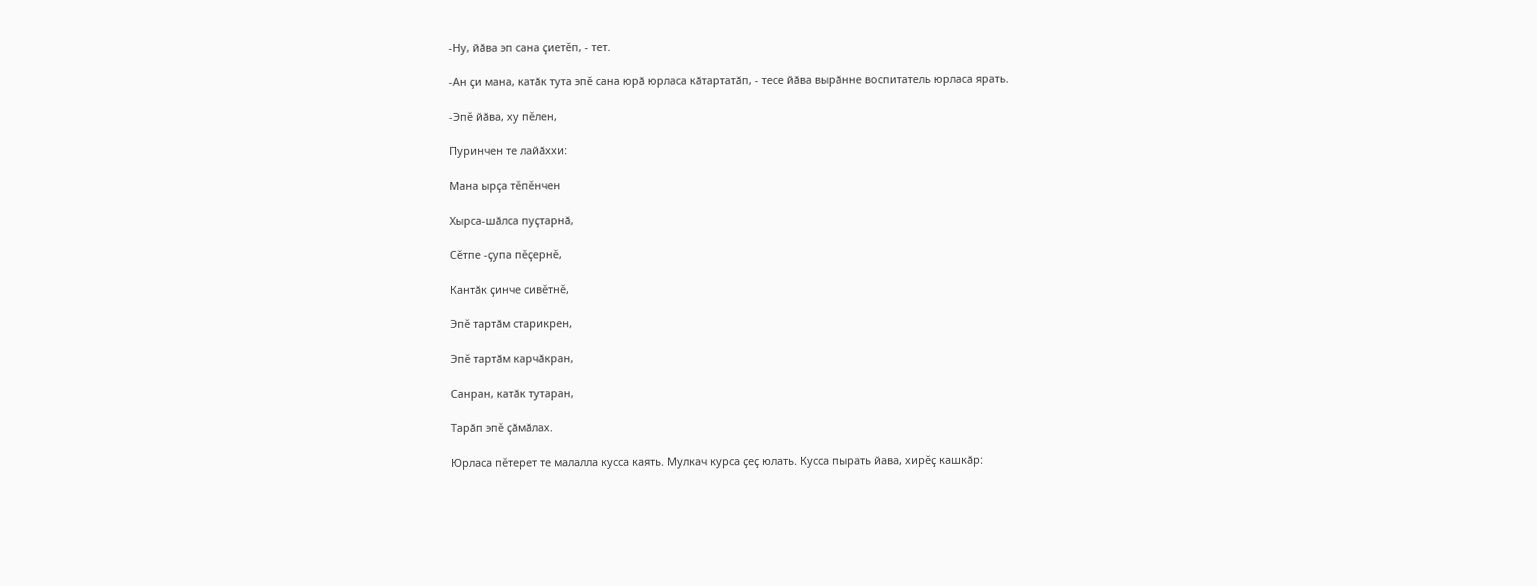-Ну, йӑва эп сана ҫиетĕп, - тет.

-Ан ҫи мана, катӑк тута эпĕ сана юрӑ юрласа кӑтартатӑп, - тесе йӑва вырӑнне воспитатель юрласа ярать.

-Эпĕ йӑва, ху пĕлен,

Пуринчен те лайӑххи:

Мана ырҫа тĕпĕнчен

Хырса-шӑлса пуҫтарнӑ,

Сĕтпе -ҫупа пĕҫернĕ,

Кантӑк ҫинче сивĕтнĕ,

Эпĕ тартӑм старикрен,

Эпĕ тартӑм карчӑкран,

Санран, катӑк тутаран,

Тарӑп эпĕ ҫӑмӑлах.

Юрласа пĕтерет те малалла кусса каять. Мулкач курса ҫеҫ юлать. Кусса пырать йава, хирĕҫ кашкӑр: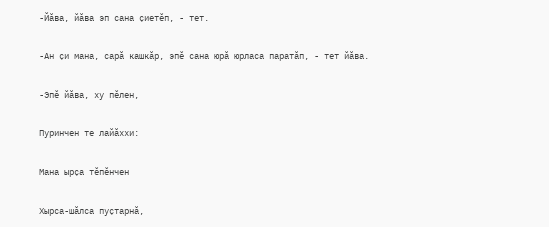-Йӑва, йӑва эп сана ҫиетĕп, - тет.

-Ан ҫи мана, сарӑ кашкӑр, эпĕ сана юрӑ юрласа паратӑп, - тет йӑва.

-Эпĕ йӑва, ху пĕлен,

Пуринчен те лайӑххи:

Мана ырҫа тĕпĕнчен

Хырса-шӑлса пуҫтарнӑ,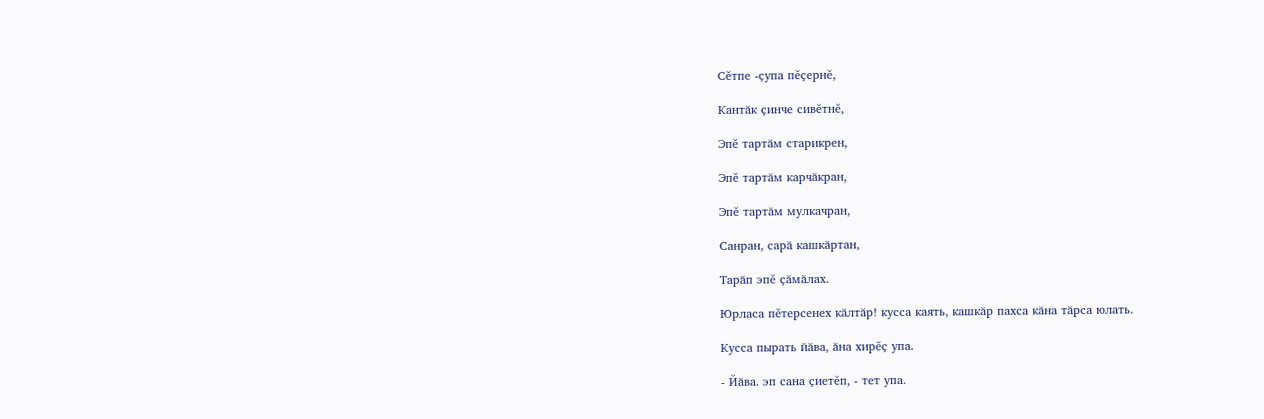Сĕтпе -ҫупа пĕҫернĕ,

Кантӑк ҫинче сивĕтнĕ,

Эпĕ тартӑм старикрен,

Эпĕ тартӑм карчӑкран,

Эпĕ тартӑм мулкачран,

Санран, сарӑ кашкӑртан,

Тарӑп эпĕ ҫӑмӑлах.

Юрласа пĕтерсенех кӑлтӑр! кусса каять, кашкӑр пахса кӑна тӑрса юлать.

Кусса пырать йӑва, ӑна хирĕҫ упа.

- Йӑва. эп сана ҫиетĕп, - тет упа.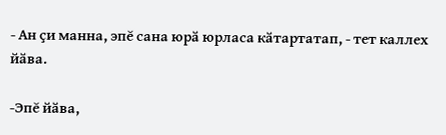- Ан ҫи манна, эпĕ сана юрӑ юрласа кӑтартатап, - тет каллех йӑва.

-Эпĕ йӑва,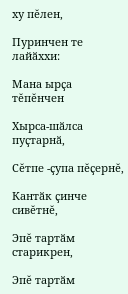ху пĕлен,

Пуринчен те лайӑххи:

Мана ырҫа тĕпĕнчен

Хырса-шӑлса пуҫтарнӑ,

Сĕтпе -ҫупа пĕҫернĕ,

Кантӑк ҫинче сивĕтнĕ,

Эпĕ тартӑм старикрен,

Эпĕ тартӑм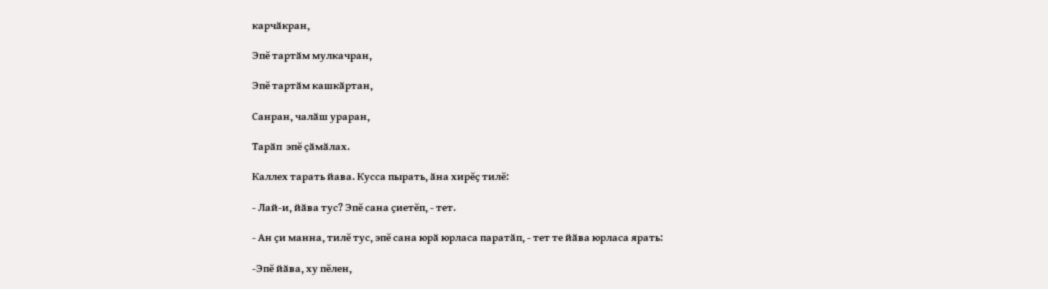карчӑкран,

Эпĕ тартӑм мулкачран,

Эпĕ тартӑм кашкӑртан,

Санран, чалӑш ураран,

Тарӑп  эпĕ ҫӑмӑлах.

Каллех тарать йава. Кусса пырать, ӑна хирĕҫ тилĕ:

- Лай-и, йӑва тус? Эпĕ сана ҫиетĕп, - тет.

- Ан ҫи манна, тилĕ тус, эпĕ сана юрӑ юрласа паратӑп, - тет те йӑва юрласа ярать:

-Эпĕ йӑва, ху пĕлен,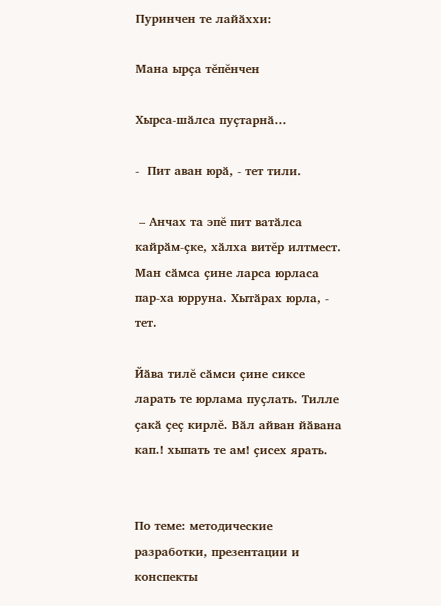Пуринчен те лайӑххи:

Мана ырҫа тĕпĕнчен

Хырса-шӑлса пуҫтарнӑ…

-  Пит аван юрӑ, - тет тили.

 – Анчах та эпĕ пит ватӑлса кайрӑм-ҫке, хӑлха витĕр илтмест. Ман сӑмса ҫине ларса юрласа пар-ха юрруна. Хытӑрах юрла, - тет.

Йӑва тилĕ сӑмси ҫине сиксе ларать те юрлама пуҫлать. Тилле ҫакӑ ҫеҫ кирлĕ. Вӑл айван йӑвана кап.! хыпать те ам! ҫисех ярать.


По теме: методические разработки, презентации и конспекты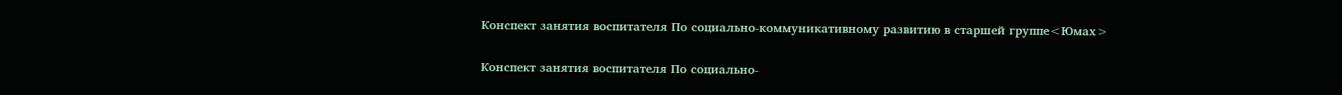Конспект занятия воспитателя По социально-коммуникативному развитию в старшей группе<Юмах>

Конспект занятия воспитателя По социально-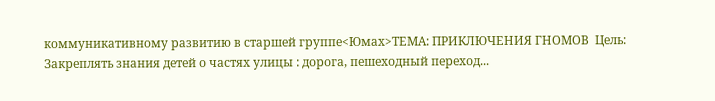коммуникативному развитию в старшей группе<Юмах>ТЕМА: ПРИКЛЮЧЕНИЯ ГНОМОВ  Цель: Закреплять знания детей о частях улицы : дорога, пешеходный переход...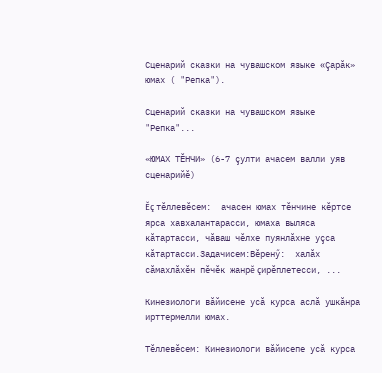Сценарий сказки на чувашском языке «Çарăк» юмах ( "Репка").

Сценарий сказки на чувашском языке "Репка"...

«ЮМАХ ТĔНЧИ» (6-7 çулти ачасем валли уяв сценарийĕ)

Ĕç тĕллевĕсем:  ачасен юмах тĕнчине кĕртсе ярса хавхалантарасси, юмаха выляса кăтартасси, чăваш чĕлхе пуянлăхне уçса кăтартасси.Задачисем:Вěренӳ:  халăх сăмахлăхĕн пĕчĕк жанрĕ çирĕплетесси, ...

Кинезиологи вӑйисене усӑ курса аслӑ ушкӑнра ирттермелли юмах.

Тӗллевӗсем: Кинезиологи вӑйисепе усӑ курса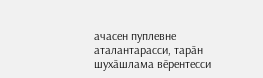ачасен пуплевне аталантарасси, тарӑн шухӑшлама вӗрентесси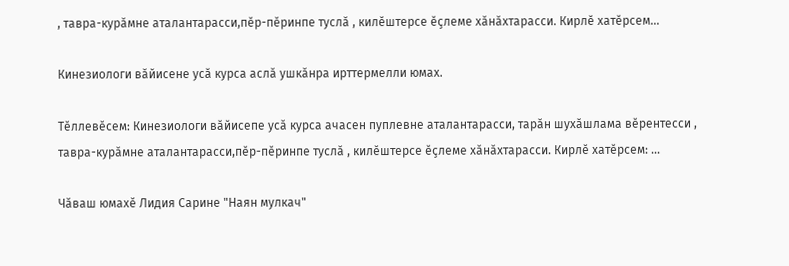, тавра-курӑмне аталантарасси,пӗр-пӗринпе туслӑ , килӗштерсе ӗҫлеме хӑнӑхтарасси. Кирлӗ хатӗрсем...

Кинезиологи вӑйисене усӑ курса аслӑ ушкӑнра ирттермелли юмах.

Тӗллевӗсем: Кинезиологи вӑйисепе усӑ курса ачасен пуплевне аталантарасси, тарӑн шухӑшлама вӗрентесси , тавра-курӑмне аталантарасси,пӗр-пӗринпе туслӑ , килӗштерсе ӗҫлеме хӑнӑхтарасси. Кирлӗ хатӗрсем: ...

Чăваш юмахĕ Лидия Сарине "Наян мулкач"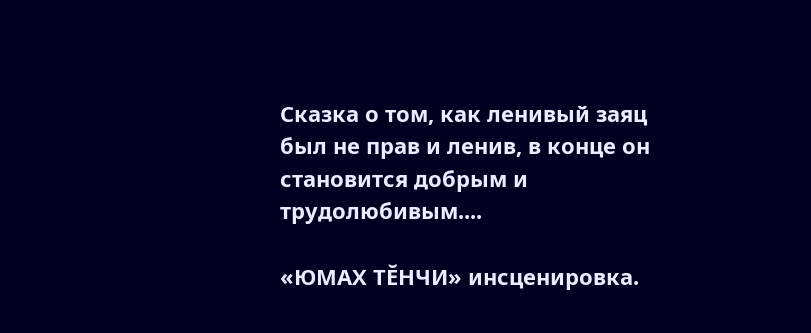Сказка о том, как ленивый заяц был не прав и ленив, в конце он становится добрым и трудолюбивым....

«ЮМАХ ТĔНЧИ» инсценировка.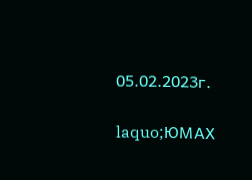05.02.2023г.

laquo;ЮМАХ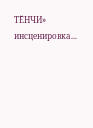ТĔНЧИ» инсценировка...